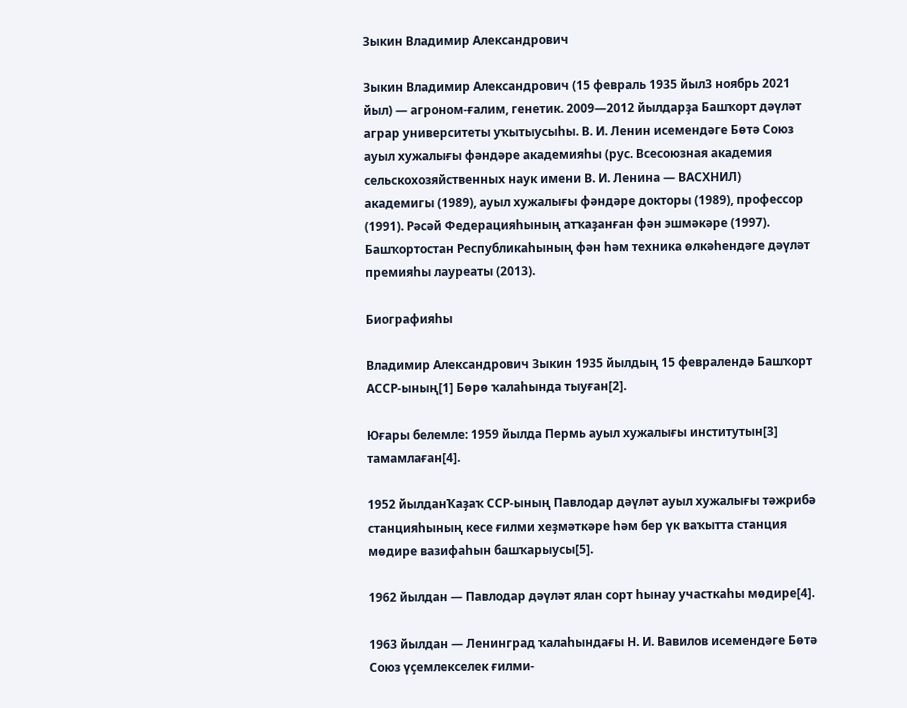Зыкин Владимир Александрович

Зыкин Владимир Александрович (15 февраль 1935 йыл3 ноябрь 2021 йыл) — агроном-ғалим, генетик. 2009—2012 йылдарҙа Башҡорт дәүләт аграр университеты уҡытыусыһы. В. И. Ленин исемендәге Бөтә Союз ауыл хужалығы фәндәре академияһы (рус. Всесоюзная академия сельскохозяйственных наук имени В. И. Ленина — ВАСХНИЛ) академигы (1989), ауыл хужалығы фәндәре докторы (1989), профессор (1991). Рәсәй Федерацияһының атҡаҙанған фән эшмәкәре (1997). Башҡортостан Республикаһының фән һәм техника өлкәһендәге дәүләт премияһы лауреаты (2013).

Биографияһы

Владимир Александрович Зыкин 1935 йылдың 15 февралендә Башҡорт АССР-ының[1] Бөрө ҡалаһында тыуған[2].

Юғары белемле: 1959 йылда Пермь ауыл хужалығы институтын[3] тамамлаған[4].

1952 йылданҠаҙаҡ ССР-ының Павлодар дәүләт ауыл хужалығы тәжрибә станцияһының кесе ғилми хеҙмәткәре һәм бер үк ваҡытта станция мөдире вазифаһын башҡарыусы[5].

1962 йылдан — Павлодар дәүләт ялан сорт һынау участкаһы мөдире[4].

1963 йылдан — Ленинград ҡалаһындағы Н. И. Вавилов исемендәге Бөтә Союз үҫемлекселек ғилми-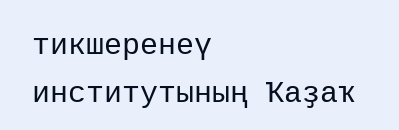тикшеренеү институтының Ҡаҙаҡ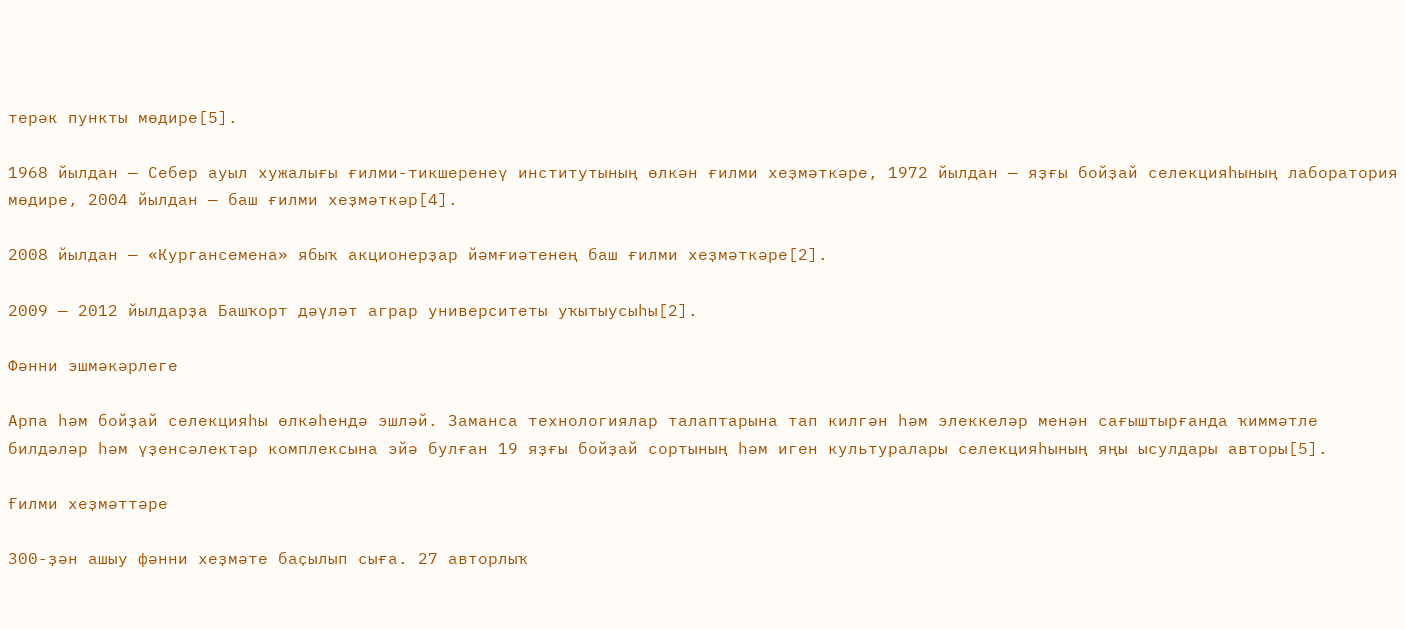терәк пункты мөдире[5].

1968 йылдан — Себер ауыл хужалығы ғилми-тикшеренеү институтының өлкән ғилми хеҙмәткәре, 1972 йылдан — яҙғы бойҙай селекцияһының лаборатория мөдире, 2004 йылдан — баш ғилми хеҙмәткәр[4].

2008 йылдан — «Кургансемена» ябыҡ акционерҙар йәмғиәтенең баш ғилми хеҙмәткәре[2].

2009 — 2012 йылдарҙа Башҡорт дәүләт аграр университеты уҡытыусыһы[2].

Фәнни эшмәкәрлеге

Арпа һәм бойҙай селекцияһы өлкәһендә эшләй. Заманса технологиялар талаптарына тап килгән һәм элеккеләр менән сағыштырғанда ҡиммәтле билдәләр һәм үҙенсәлектәр комплексына эйә булған 19 яҙғы бойҙай сортының һәм иген культуралары селекцияһының яңы ысулдары авторы[5].

Ғилми хеҙмәттәре

300-ҙән ашыу фәнни хеҙмәте баҫылып сыға. 27 авторлыҡ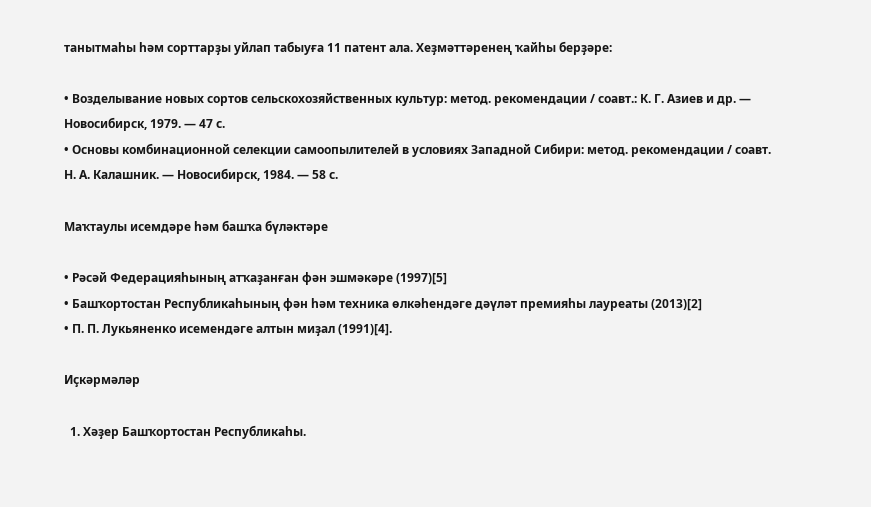танытмаһы һәм сорттарҙы уйлап табыуға 11 патент ала. Хеҙмәттәренең ҡайһы берҙәре:

• Возделывание новых сортов сельскохозяйственных культур: метод. рекомендации / соавт.: К. Г. Азиев и др. — Новосибирск, 1979. — 47 с.
• Основы комбинационной селекции самоопылителей в условиях Западной Сибири: метод. рекомендации / соавт. Н. А. Калашник. — Новосибирск, 1984. — 58 с.

Маҡтаулы исемдәре һәм башҡа бүләктәре

• Рәсәй Федерацияһының атҡаҙанған фән эшмәкәре (1997)[5]
• Башҡортостан Республикаһының фән һәм техника өлкәһендәге дәүләт премияһы лауреаты (2013)[2]
• П. П. Лукьяненко исемендәге алтын миҙал (1991)[4].

Иҫкәрмәләр

  1. Хәҙер Башҡортостан Республикаһы.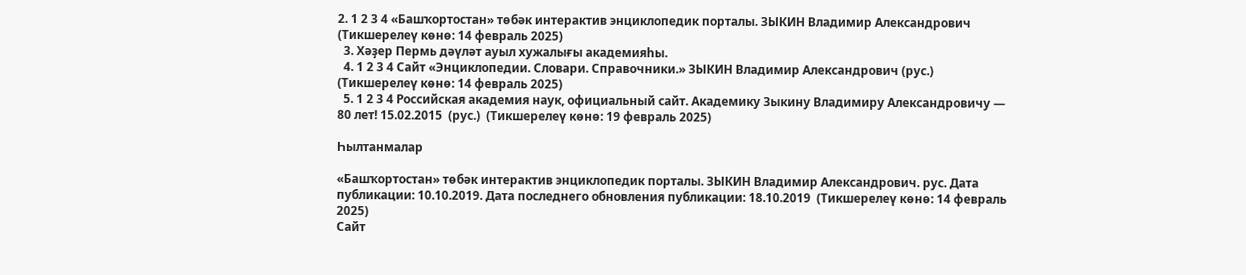2. 1 2 3 4 «Башҡортостан» төбәк интерактив энциклопедик порталы. ЗЫКИН Владимир Александрович (Тикшерелеү көнө: 14 февраль 2025)
  3. Хәҙер Пермь дәүләт ауыл хужалығы академияһы.
  4. 1 2 3 4 Сайт «Энциклопедии. Словари. Справочники.» ЗЫКИН Владимир Александрович (рус.)  (Тикшерелеү көнө: 14 февраль 2025)
  5. 1 2 3 4 Российская академия наук, официальный сайт. Академику Зыкину Владимиру Александровичу — 80 лет! 15.02.2015  (рус.)  (Тикшерелеү көнө: 19 февраль 2025)

Һылтанмалар

«Башҡортостан» төбәк интерактив энциклопедик порталы. ЗЫКИН Владимир Александрович. рус. Дата публикации: 10.10.2019. Дата последнего обновления публикации: 18.10.2019  (Тикшерелеү көнө: 14 февраль 2025)
Сайт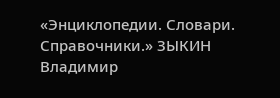«Энциклопедии. Словари. Справочники.» ЗЫКИН Владимир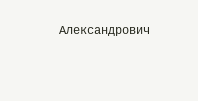Александрович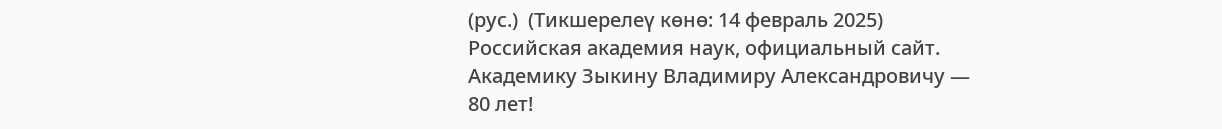(рус.)  (Тикшерелеү көнө: 14 февраль 2025)
Российская академия наук, официальный сайт. Академику Зыкину Владимиру Александровичу — 80 лет!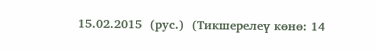15.02.2015  (рус.)  (Тикшерелеү көнө: 14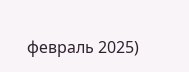февраль 2025)